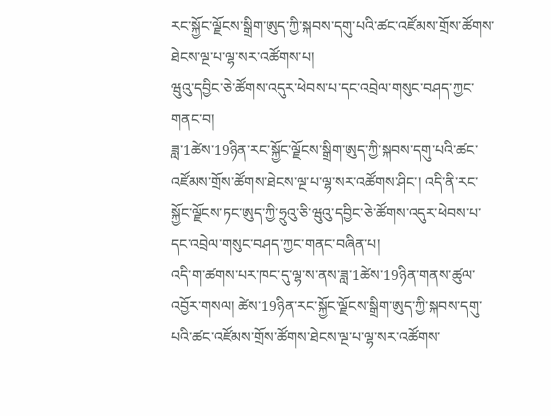རང་སྐྱོང་ལྗོངས་སྒྲིག་ཨུད་ཀྱི་སྐབས་དགུ་པའི་ཚང་འཛོམས་གྲོས་ཚོགས་ཐེངས་ལྔ་པ་ལྷ་སར་འཚོགས་པ།
ཝུའུ་དབྱིང་ཅེ་ཚོགས་འདུར་ཕེབས་པ་དང་འབྲེལ་གསུང་བཤད་ཀྱང་གནང་བ།
ཟླ་1ཚེས་19ཉིན་རང་སྐྱོང་ལྗོངས་སྒྲིག་ཨུད་ཀྱི་སྐབས་དགུ་པའི་ཚང་འཛོམས་གྲོས་ཚོགས་ཐེངས་ལྔ་པ་ལྷ་སར་འཚོགས་ཤིང་། འདི་ནི་རང་སྐྱོང་ལྗོངས་ཏང་ཨུད་ཀྱི་ཧྲུའུ་ཅི་ཝུའུ་དབྱིང་ཅེ་ཚོགས་འདུར་ཕེབས་པ་དང་འབྲེལ་གསུང་བཤད་ཀྱང་གནང་བཞིན་པ།
འདི་ག་ཚགས་པར་ཁང་དུ་ལྷ་ས་ནས་ཟླ་1ཚེས་19ཉིན་གནས་ཚུལ་འབྱོར་གསལ། ཚེས་19ཉིན་རང་སྐྱོང་ལྗོངས་སྒྲིག་ཨུད་ཀྱི་སྐབས་དགུ་པའི་ཚང་འཛོམས་གྲོས་ཚོགས་ཐེངས་ལྔ་པ་ལྷ་སར་འཚོགས་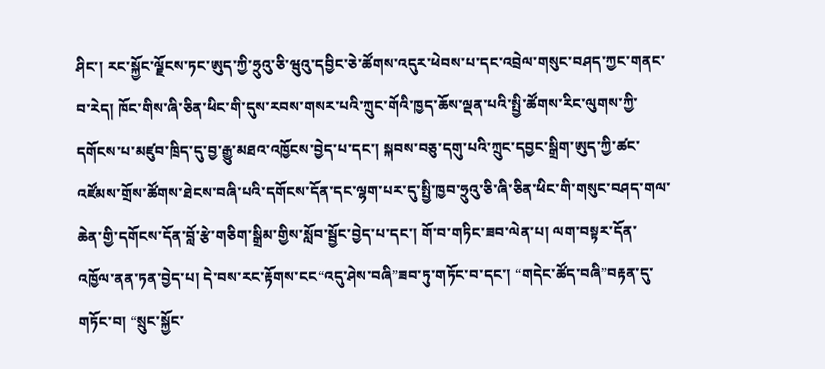ཤིང་། རང་སྐྱོང་ལྗོངས་ཏང་ཨུད་ཀྱི་ཧྲུའུ་ཅི་ཝུའུ་དབྱིང་ཅེ་ཚོགས་འདུར་ཕེབས་པ་དང་འབྲེལ་གསུང་བཤད་ཀྱང་གནང་བ་རེད། ཁོང་གིས་ཞི་ཅིན་ཕིང་གི་དུས་རབས་གསར་པའི་ཀྲུང་གོའི་ཁྱད་ཆོས་ལྡན་པའི་སྤྱི་ཚོགས་རིང་ལུགས་ཀྱི་དགོངས་པ་མཛུབ་ཁྲིད་དུ་བྱ་རྒྱུ་མཐའ་འཁྱོངས་བྱེད་པ་དང་། སྐབས་བཅུ་དགུ་པའི་ཀྲུང་དབྱང་སྒྲིག་ཨུད་ཀྱི་ཚང་འཛོམས་གྲོས་ཚོགས་ཐེངས་བཞི་པའི་དགོངས་དོན་དང་ལྷག་པར་དུ་སྤྱི་ཁྱབ་ཧྲུའུ་ཅི་ཞི་ཅིན་ཕིང་གི་གསུང་བཤད་གལ་ཆེན་གྱི་དགོངས་དོན་བློ་རྩེ་གཅིག་སྒྲིམ་གྱིས་སློབ་སྦྱོང་བྱེད་པ་དང་། གོ་བ་གཏིང་ཟབ་ལེན་པ། ལག་བསྟར་དོན་འཁྱོལ་ནན་ཏན་བྱེད་པ། དེ་བས་རང་རྟོགས་ངང“འདུ་ཤེས་བཞི”ཟབ་ཏུ་གཏོང་བ་དང་། “གདེང་ཚོད་བཞི”བརྟན་དུ་གཏོང་བ། “སྲུང་སྐྱོང་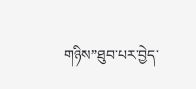གཉིས”ཐུབ་པར་བྱེད་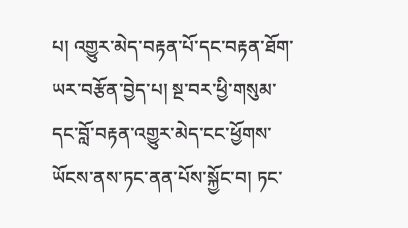པ། འགྱུར་མེད་བརྟན་པོ་དང་བརྟན་ཐོག་ཡར་བརྩོན་བྱེད་པ། སྔ་བར་ཕྱི་གསུམ་དང་བློ་བརྟན་འགྱུར་མེད་ངང་ཕྱོགས་ཡོངས་ནས་ཏང་ནན་པོས་སྐྱོང་བ། ཏང་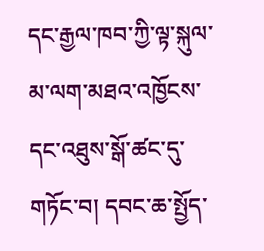དང་རྒྱལ་ཁབ་ཀྱི་ལྟ་སྐུལ་མ་ལག་མཐའ་འཁྱོངས་དང་འཐུས་སྒོ་ཚང་དུ་གཏོང་བ། དབང་ཆ་སྤྱོད་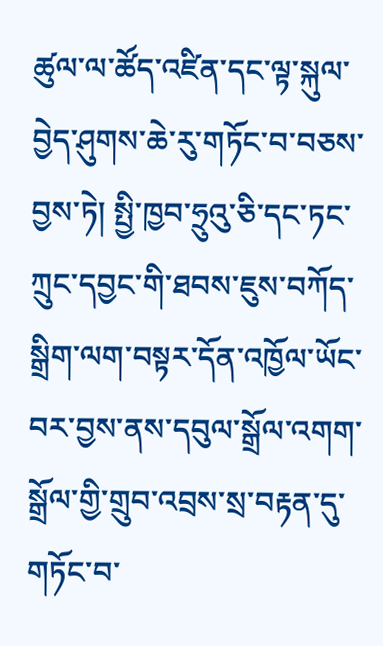ཚུལ་ལ་ཚོད་འཛིན་དང་ལྟ་སྐུལ་བྱེད་ཤུགས་ཆེ་རུ་གཏོང་བ་བཅས་བྱས་ཏེ། སྤྱི་ཁྱབ་ཧྲུའུ་ཅི་དང་ཏང་ཀྲུང་དབྱང་གི་ཐབས་ཇུས་བཀོད་སྒྲིག་ལག་བསྟར་དོན་འཁྱོལ་ཡོང་བར་བྱས་ནས་དབུལ་སྒྲོལ་འགག་སྒྲོལ་གྱི་གྲུབ་འབྲས་སྲ་བརྟན་དུ་གཏོང་བ་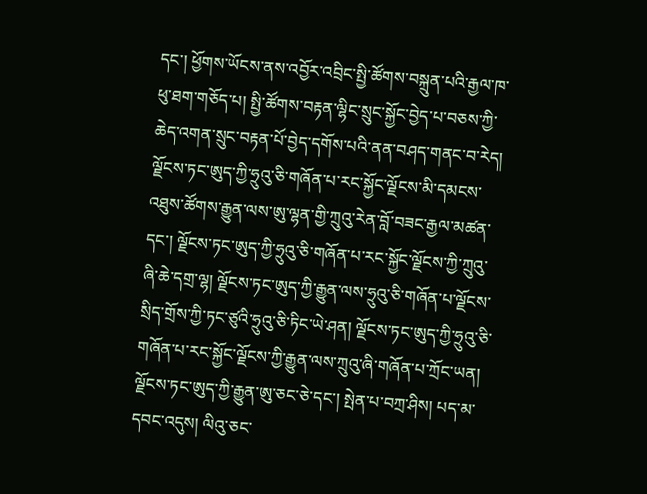དང་། ཕྱོགས་ཡོངས་ནས་འབྱོར་འབྲིང་སྤྱི་ཚོགས་བསྐྲུན་པའི་རྒྱལ་ཁ་ཕུ་ཐག་གཅོད་པ། སྤྱི་ཚོགས་བརྟན་ལྷིང་སྲུང་སྐྱོང་བྱེད་པ་བཅས་ཀྱི་ཆེད་འགན་སྲུང་བརྟན་པོ་བྱེད་དགོས་པའི་ནན་བཤད་གནང་བ་རེད།
ལྗོངས་ཏང་ཨུད་ཀྱི་ཧྲུའུ་ཅི་གཞོན་པ་རང་སྐྱོང་ལྗོངས་མི་དམངས་འཐུས་ཚོགས་རྒྱུན་ལས་ཨུ་ལྷན་གྱི་ཀྲུའུ་རེན་བློ་བཟང་རྒྱལ་མཚན་དང་། ལྗོངས་ཏང་ཨུད་ཀྱི་ཧྲུའུ་ཅི་གཞོན་པ་རང་སྐྱོང་ལྗོངས་ཀྱི་ཀྲུའུ་ཞི་ཆེ་དགྲ་ལྷ། ལྗོངས་ཏང་ཨུད་ཀྱི་རྒྱུན་ལས་ཧྲུའུ་ཅི་གཞོན་པ་ལྗོངས་སྲིད་གྲོས་ཀྱི་ཏང་ཙུའི་ཧྲུའུ་ཅི་ཏིང་ཡེ་ཤན། ལྗོངས་ཏང་ཨུད་ཀྱི་ཧྲུའུ་ཅི་གཞོན་པ་རང་སྐྱོང་ལྗོངས་ཀྱི་རྒྱུན་ལས་ཀྲུའུ་ཞི་གཞོན་པ་ཀྲོང་ཡན། ལྗོངས་ཏང་ཨུད་ཀྱི་རྒྱུན་ཨུ་ཅང་ཅེ་དང་། སྤེན་པ་བཀྲ་ཤིས། པད་མ་དབང་འདུས། ལིའུ་ཅང་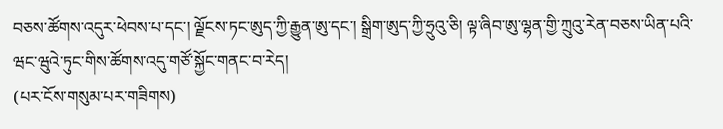བཅས་ཚོགས་འདུར་ཕེབས་པ་དང་། ལྗོངས་ཏང་ཨུད་ཀྱི་རྒྱུན་ཨུ་དང་། སྒྲིག་ཨུད་ཀྱི་ཧྲུའུ་ཅི། ལྟ་ཞིབ་ཨུ་ལྷན་གྱི་ཀྲུའུ་རེན་བཅས་ཡིན་པའི་ཝང་ཝུའེ་ཏུང་གིས་ཚོགས་འདུ་གཙོ་སྐྱོང་གནང་བ་རེད།
(པར་ངོས་གསུམ་པར་གཟིགས)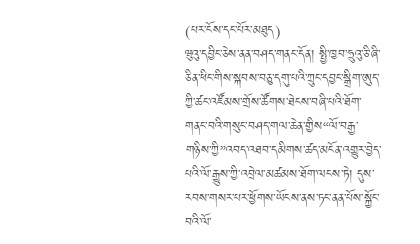(པར་ངོས་དང་པོར་མཐུད)
ཝུའུ་དབྱིང་ཅེས་ནན་བཤད་གནང་དོན། སྤྱི་ཁྱབ་ཧྲུའུ་ཅི་ཞི་ཅིན་ཕིང་གིས་སྐབས་བཅུ་དགུ་པའི་ཀྲུང་དབྱང་སྒྲིག་ཨུད་ཀྱི་ཚང་འཛོམས་གྲོས་ཚོགས་ཐེངས་བཞི་པའི་ཐོག་གནང་བའི་གསུང་བཤད་གལ་ཆེན་གྱིས“ལོ་བརྒྱ་གཉིས་ཀྱི”འབད་འཐབ་དམིགས་ཚད་མངོན་འགྱུར་བྱེད་པའི་ལོ་རྒྱུས་ཀྱི་འབྲེལ་མཚམས་ཐོག་ལངས་ཏེ། དུས་རབས་གསར་པར་ཕྱོགས་ཡོངས་ནས་ཏང་ནན་པོས་སྐྱོང་བའི་ལོ་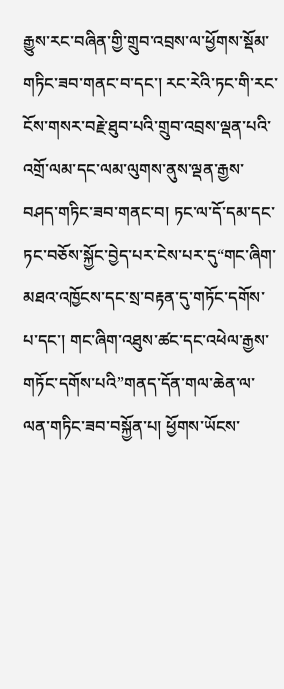རྒྱུས་རང་བཞིན་གྱི་གྲུབ་འབྲས་ལ་ཕྱོགས་སྡོམ་གཏིང་ཟབ་གནང་བ་དང་། རང་རེའི་ཏང་གི་རང་ངོས་གསར་བརྗེ་ཐུབ་པའི་གྲུབ་འབྲས་ལྡན་པའི་འགྲོ་ལམ་དང་ལམ་ལུགས་ནུས་ལྡན་རྒྱས་བཤད་གཏིང་ཟབ་གནང་བ། ཏང་ལ་དོ་དམ་དང་ཏང་བཅོས་སྐྱོང་བྱེད་པར་ངེས་པར་དུ“གང་ཞིག་མཐའ་འཁྱོངས་དང་སྲ་བརྟན་དུ་གཏོང་དགོས་པ་དང་། གང་ཞིག་འཐུས་ཚང་དང་འཕེལ་རྒྱས་གཏོང་དགོས་པའི”གནད་དོན་གལ་ཆེན་ལ་ལན་གཏིང་ཟབ་བསྐྱོན་པ། ཕྱོགས་ཡོངས་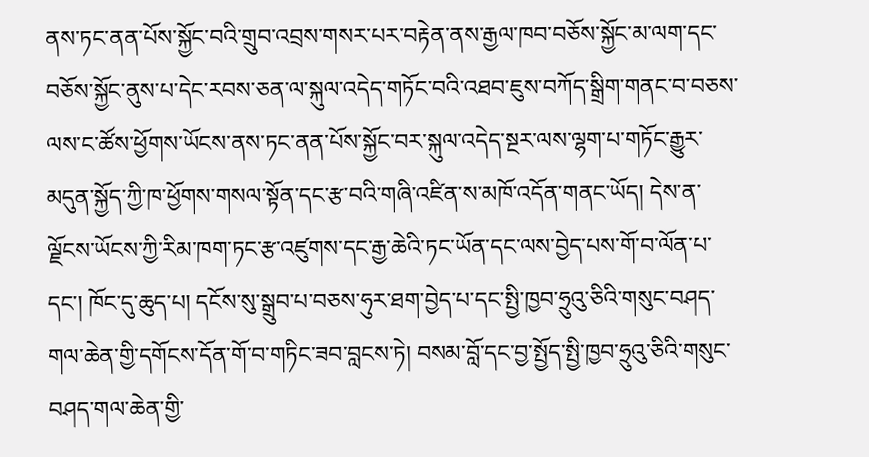ནས་ཏང་ནན་པོས་སྐྱོང་བའི་གྲུབ་འབྲས་གསར་པར་བརྟེན་ནས་རྒྱལ་ཁབ་བཅོས་སྐྱོང་མ་ལག་དང་བཅོས་སྐྱོང་ནུས་པ་དེང་རབས་ཅན་ལ་སྐུལ་འདེད་གཏོང་བའི་འཐབ་ཇུས་བཀོད་སྒྲིག་གནང་བ་བཅས་ལས་ང་ཚོས་ཕྱོགས་ཡོངས་ནས་ཏང་ནན་པོས་སྐྱོང་བར་སྐུལ་འདེད་སྔར་ལས་ལྷག་པ་གཏོང་རྒྱུར་མདུན་སྐྱོད་ཀྱི་ཁ་ཕྱོགས་གསལ་སྟོན་དང་རྩ་བའི་གཞི་འཛིན་ས་མཁོ་འདོན་གནང་ཡོད། དེས་ན་ལྗོངས་ཡོངས་ཀྱི་རིམ་ཁག་ཏང་རྩ་འཛུགས་དང་རྒྱ་ཆེའི་ཏང་ཡོན་དང་ལས་བྱེད་པས་གོ་བ་ལོན་པ་དང་། ཁོང་དུ་ཆུད་པ། དངོས་སུ་སྒྲུབ་པ་བཅས་ཧུར་ཐག་བྱེད་པ་དང་སྤྱི་ཁྱབ་ཧྲུའུ་ཅིའི་གསུང་བཤད་གལ་ཆེན་གྱི་དགོངས་དོན་གོ་བ་གཏིང་ཟབ་བླངས་ཏེ། བསམ་བློ་དང་བྱ་སྤྱོད་སྤྱི་ཁྱབ་ཧྲུའུ་ཅིའི་གསུང་བཤད་གལ་ཆེན་གྱི་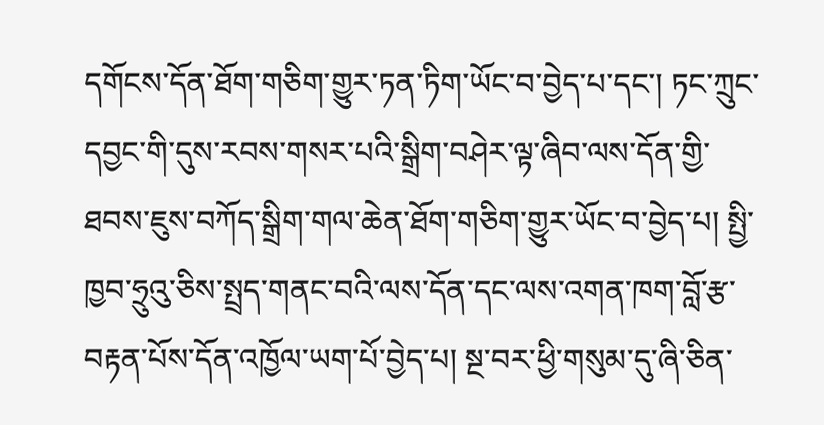དགོངས་དོན་ཐོག་གཅིག་གྱུར་ཏན་ཏིག་ཡོང་བ་བྱེད་པ་དང་། ཏང་ཀྲུང་དབྱང་གི་དུས་རབས་གསར་པའི་སྒྲིག་བཤེར་ལྟ་ཞིབ་ལས་དོན་གྱི་ཐབས་ཇུས་བཀོད་སྒྲིག་གལ་ཆེན་ཐོག་གཅིག་གྱུར་ཡོང་བ་བྱེད་པ། སྤྱི་ཁྱབ་ཧྲུའུ་ཅིས་སྤྲད་གནང་བའི་ལས་དོན་དང་ལས་འགན་ཁག་བློ་རྩ་བརྟན་པོས་དོན་འཁྱོལ་ཡག་པོ་བྱེད་པ། སྔ་བར་ཕྱི་གསུམ་དུ་ཞི་ཅིན་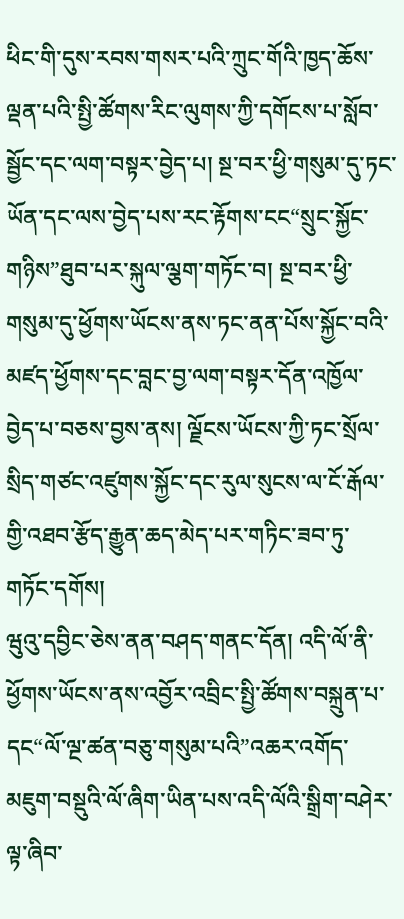ཕིང་གི་དུས་རབས་གསར་པའི་ཀྲུང་གོའི་ཁྱད་ཆོས་ལྡན་པའི་སྤྱི་ཚོགས་རིང་ལུགས་ཀྱི་དགོངས་པ་སློབ་སྦྱོང་དང་ལག་བསྟར་བྱེད་པ། སྔ་བར་ཕྱི་གསུམ་དུ་ཏང་ཡོན་དང་ལས་བྱེད་པས་རང་རྟོགས་ངང“སྲུང་སྐྱོང་གཉིས”ཐུབ་པར་སྐུལ་ལྕག་གཏོང་བ། སྔ་བར་ཕྱི་གསུམ་དུ་ཕྱོགས་ཡོངས་ནས་ཏང་ནན་པོས་སྐྱོང་བའི་མཛད་ཕྱོགས་དང་བླང་བྱ་ལག་བསྟར་དོན་འཁྱོལ་བྱེད་པ་བཅས་བྱས་ནས། ལྗོངས་ཡོངས་ཀྱི་ཏང་སྲོལ་སྲིད་གཙང་འཛུགས་སྐྱོང་དང་རུལ་སུངས་ལ་ངོ་རྒོལ་གྱི་འཐབ་རྩོད་རྒྱུན་ཆད་མེད་པར་གཏིང་ཟབ་ཏུ་གཏོང་དགོས།
ཝུའུ་དབྱིང་ཅེས་ནན་བཤད་གནང་དོན། འདི་ལོ་ནི་ཕྱོགས་ཡོངས་ནས་འབྱོར་འབྲིང་སྤྱི་ཚོགས་བསྐྲུན་པ་དང“ལོ་ལྔ་ཚན་བཅུ་གསུམ་པའི”འཆར་འགོད་མཇུག་བསྡུའི་ལོ་ཞིག་ཡིན་པས་འདི་ལོའི་སྒྲིག་བཤེར་ལྟ་ཞིབ་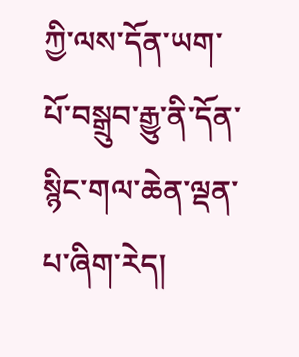ཀྱི་ལས་དོན་ཡག་པོ་བསྒྲུབ་རྒྱུ་ནི་དོན་སྙིང་གལ་ཆེན་ལྡན་པ་ཞིག་རེད།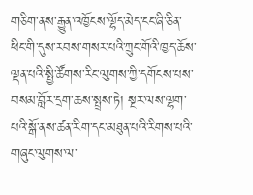གཅིག་ནས་རྒྱུན་འཁྱོངས་ལྷོད་མེད་ངང་ཞི་ཅིན་ཕིང་གི་དུས་རབས་གསར་པའི་ཀྲུང་གོའི་ཁྱད་ཆོས་ལྡན་པའི་སྤྱི་ཚོགས་རིང་ལུགས་ཀྱི་དགོངས་པས་བསམ་བློར་དྲག་ཆས་སྤྲས་ཏེ། སྔར་ལས་ལྷག་པའི་སྒོ་ནས་ཚན་རིག་དང་མཐུན་པའི་རིགས་པའི་གཞུང་ལུགས་ལ་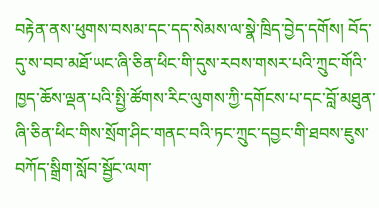བརྟེན་ནས་ཕུགས་བསམ་དང་དད་སེམས་ལ་སྣེ་ཁྲིད་བྱེད་དགོས། བོད་དུ་ས་བབ་མཐོ་ཡང་ཞི་ཅིན་ཕིང་གི་དུས་རབས་གསར་པའི་ཀྲུང་གོའི་ཁྱད་ཆོས་ལྡན་པའི་སྤྱི་ཚོགས་རིང་ལུགས་ཀྱི་དགོངས་པ་དང་བློ་མཐུན་ཞི་ཅིན་ཕིང་གིས་སྲོག་ཤིང་གནང་བའི་ཏང་ཀྲུང་དབྱང་གི་ཐབས་ཇུས་བཀོད་སྒྲིག་སློབ་སྦྱོང་ལག་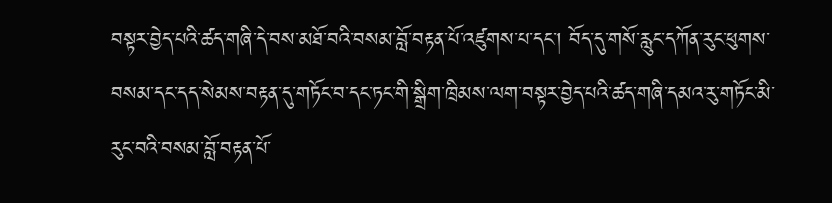བསྟར་བྱེད་པའི་ཚད་གཞི་དེ་བས་མཐོ་བའི་བསམ་བློ་བརྟན་པོ་འཛུགས་པ་དང་། བོད་དུ་གསོ་རླུང་དཀོན་རུང་ཕུགས་བསམ་དང་དད་སེམས་བརྟན་དུ་གཏོང་བ་དང་ཏང་གི་སྒྲིག་ཁྲིམས་ལག་བསྟར་བྱེད་པའི་ཚད་གཞི་དམའ་རུ་གཏོང་མི་རུང་བའི་བསམ་བློ་བརྟན་པོ་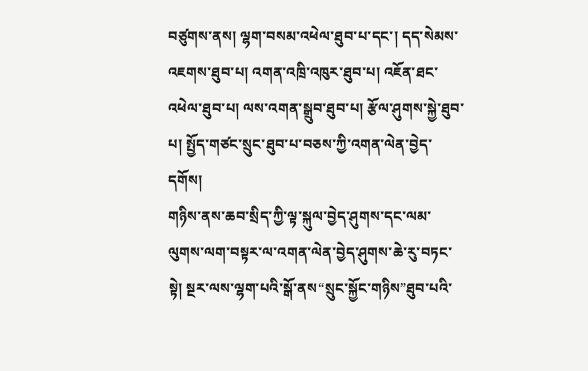བཙུགས་ནས། ལྷག་བསམ་འཕེལ་ཐུབ་པ་དང་། དད་སེམས་འཇགས་ཐུབ་པ། འགན་འཁྲི་འཁུར་ཐུབ་པ། འཇོན་ཐང་འཕེལ་ཐུབ་པ། ལས་འགན་སྒྲུབ་ཐུབ་པ། རྩོལ་ཤུགས་སྐྱེ་ཐུབ་པ། སྤྱོད་གཙང་སྲུང་ཐུབ་པ་བཅས་ཀྱི་འགན་ལེན་བྱེད་དགོས།
གཉིས་ནས་ཆབ་སྲིད་ཀྱི་ལྟ་སྐུལ་བྱེད་ཤུགས་དང་ལམ་ལུགས་ལག་བསྟར་ལ་འགན་ལེན་བྱེད་ཤུགས་ཆེ་རུ་བཏང་སྟེ། སྔར་ལས་ལྷག་པའི་སྒོ་ནས“སྲུང་སྐྱོང་གཉིས”ཐུབ་པའི་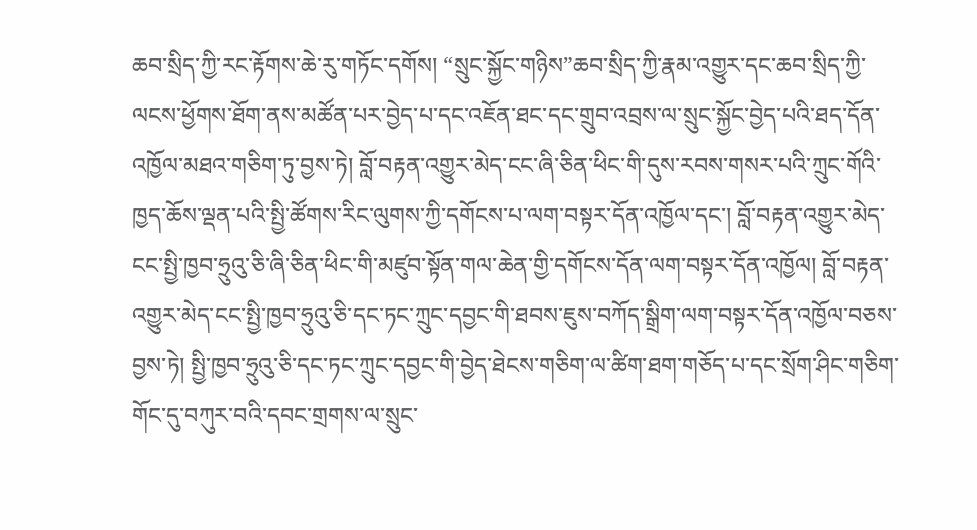ཆབ་སྲིད་ཀྱི་རང་རྟོགས་ཆེ་རུ་གཏོང་དགོས། “སྲུང་སྐྱོང་གཉིས”ཆབ་སྲིད་ཀྱི་རྣམ་འགྱུར་དང་ཆབ་སྲིད་ཀྱི་ལངས་ཕྱོགས་ཐོག་ནས་མཚོན་པར་བྱེད་པ་དང་འཇོན་ཐང་དང་གྲུབ་འབྲས་ལ་སྲུང་སྐྱོང་བྱེད་པའི་ཐད་དོན་འཁྱོལ་མཐའ་གཅིག་ཏུ་བྱས་ཏེ། བློ་བརྟན་འགྱུར་མེད་ངང་ཞི་ཅིན་ཕིང་གི་དུས་རབས་གསར་པའི་ཀྲུང་གོའི་ཁྱད་ཆོས་ལྡན་པའི་སྤྱི་ཚོགས་རིང་ལུགས་ཀྱི་དགོངས་པ་ལག་བསྟར་དོན་འཁྱོལ་དང་། བློ་བརྟན་འགྱུར་མེད་ངང་སྤྱི་ཁྱབ་ཧྲུའུ་ཅི་ཞི་ཅིན་ཕིང་གི་མཛུབ་སྟོན་གལ་ཆེན་གྱི་དགོངས་དོན་ལག་བསྟར་དོན་འཁྱོལ། བློ་བརྟན་འགྱུར་མེད་ངང་སྤྱི་ཁྱབ་ཧྲུའུ་ཅི་དང་ཏང་ཀྲུང་དབྱང་གི་ཐབས་ཇུས་བཀོད་སྒྲིག་ལག་བསྟར་དོན་འཁྱོལ་བཅས་བྱས་ཏེ། སྤྱི་ཁྱབ་ཧྲུའུ་ཅི་དང་ཏང་ཀྲུང་དབྱང་གི་བྱེད་ཐེངས་གཅིག་ལ་ཚིག་ཐག་གཅོད་པ་དང་སྲོག་ཤིང་གཅིག་གོང་དུ་བཀུར་བའི་དབང་གྲགས་ལ་སྲུང་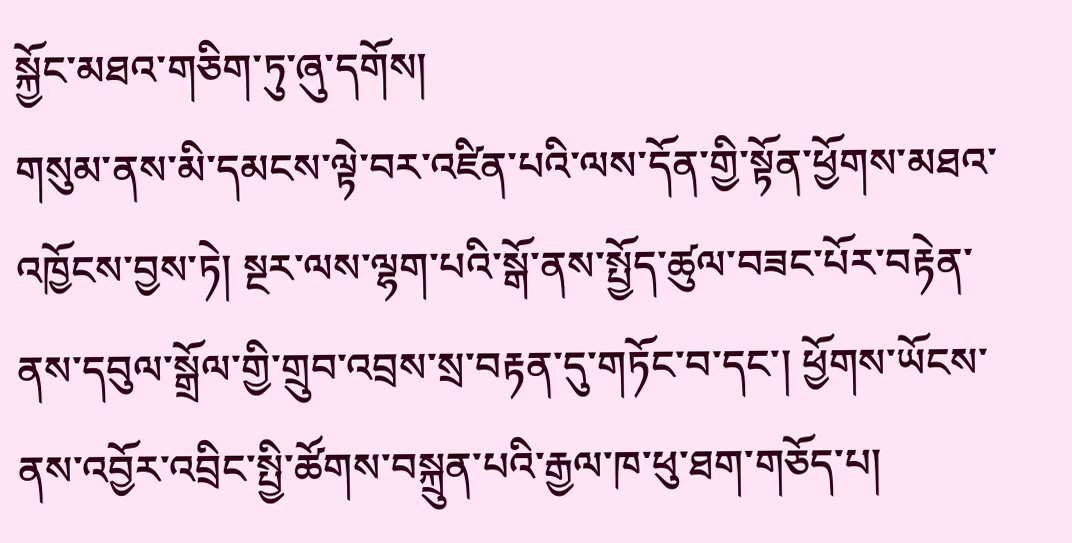སྐྱོང་མཐའ་གཅིག་ཏུ་ཞུ་དགོས།
གསུམ་ནས་མི་དམངས་ལྟེ་བར་འཛིན་པའི་ལས་དོན་གྱི་སྟོན་ཕྱོགས་མཐའ་འཁྱོངས་བྱས་ཏེ། སྔར་ལས་ལྷག་པའི་སྒོ་ནས་སྤྱོད་ཚུལ་བཟང་པོར་བརྟེན་ནས་དབུལ་སྒྲོལ་གྱི་གྲུབ་འབྲས་སྲ་བརྟན་དུ་གཏོང་བ་དང་། ཕྱོགས་ཡོངས་ནས་འབྱོར་འབྲིང་སྤྱི་ཚོགས་བསྐྲུན་པའི་རྒྱལ་ཁ་ཕུ་ཐག་གཅོད་པ།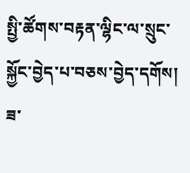སྤྱི་ཚོགས་བརྟན་ལྷིང་ལ་སྲུང་སྐྱོང་བྱེད་པ་བཅས་བྱེད་དགོས། ཟ་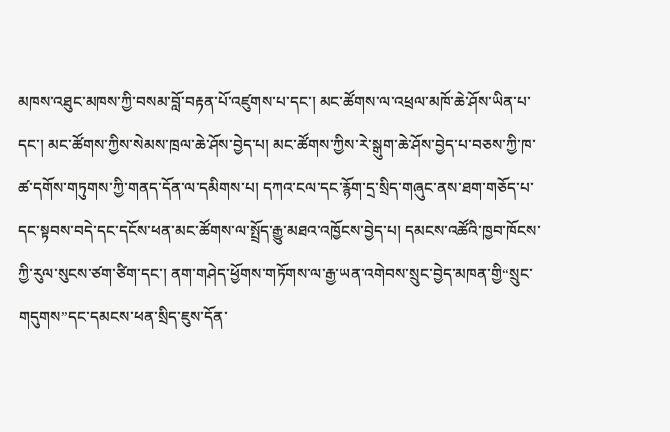མཁས་འཐུང་མཁས་ཀྱི་བསམ་བློ་བརྟན་པོ་འཛུགས་པ་དང་། མང་ཚོགས་ལ་འཕྲལ་མཁོ་ཆེ་ཤོས་ཡིན་པ་དང་། མང་ཚོགས་ཀྱིས་སེམས་ཁྲལ་ཆེ་ཤོས་བྱེད་པ། མང་ཚོགས་ཀྱིས་རེ་སྒུག་ཆེ་ཤོས་བྱེད་པ་བཅས་ཀྱི་ཁ་ཚ་དགོས་གཏུགས་ཀྱི་གནད་དོན་ལ་དམིགས་པ། དཀའ་ངལ་དང་རྙོག་དྲ་སྲིད་གཞུང་ནས་ཐག་གཅོད་པ་དང་སྟབས་བདེ་དང་དངོས་ཕན་མང་ཚོགས་ལ་སྤྲོད་རྒྱུ་མཐའ་འཁྱོངས་བྱེད་པ། དམངས་འཚོའི་ཁྱབ་ཁོངས་ཀྱི་རུལ་སུངས་ཙག་ཙིག་དང་། ནག་གཤེད་ཕྱོགས་གཏོགས་ལ་རྒྱ་ཡན་འགེབས་སྲུང་བྱེད་མཁན་གྱི“སྲུང་གདུགས”དང་དམངས་ཕན་སྲིད་ཇུས་དོན་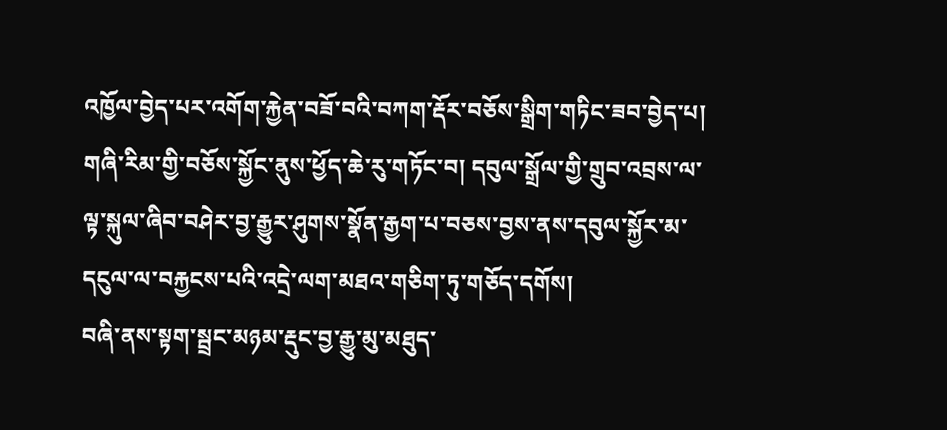འཁྱོལ་བྱེད་པར་འགོག་རྐྱེན་བཟོ་བའི་བཀག་རྡོར་བཅོས་སྒྲིག་གཏིང་ཟབ་བྱེད་པ། གཞི་རིམ་གྱི་བཅོས་སྐྱོང་ནུས་ཕྱོད་ཆེ་རུ་གཏོང་བ། དབུལ་སྒྲོལ་གྱི་གྲུབ་འབྲས་ལ་ལྟ་སྐུལ་ཞིབ་བཤེར་བྱ་རྒྱུར་ཤུགས་སྣོན་རྒྱག་པ་བཅས་བྱས་ནས་དབུལ་སྐྱོར་མ་དངུལ་ལ་བརྐྱངས་པའི་འདྲེ་ལག་མཐའ་གཅིག་ཏུ་གཅོད་དགོས།
བཞི་ནས་སྟག་སྦྲང་མཉམ་རྡུང་བྱ་རྒྱུ་མུ་མཐུད་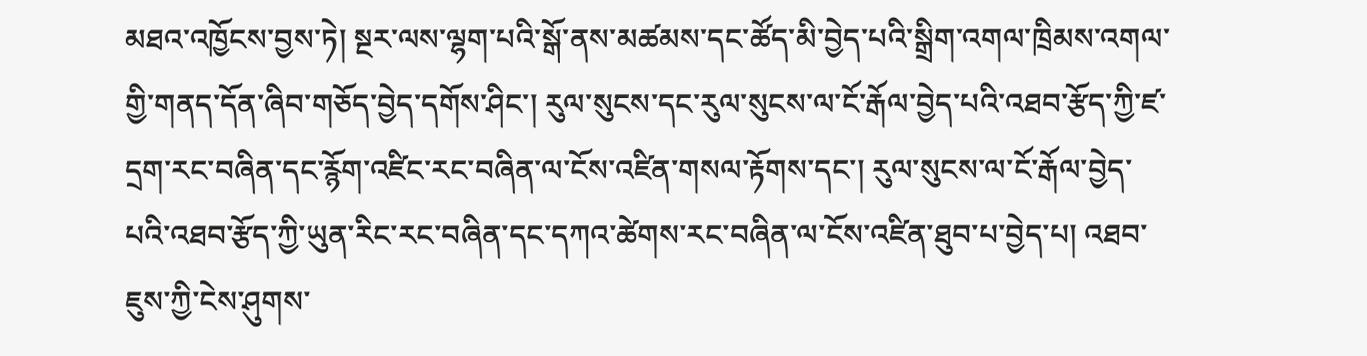མཐའ་འཁྱོངས་བྱས་ཏེ། སྔར་ལས་ལྷག་པའི་སྒོ་ནས་མཚམས་དང་ཚོད་མི་བྱེད་པའི་སྒྲིག་འགལ་ཁྲིམས་འགལ་གྱི་གནད་དོན་ཞིབ་གཅོད་བྱེད་དགོས་ཤིང་། རུལ་སུངས་དང་རུལ་སུངས་ལ་ངོ་རྒོལ་བྱེད་པའི་འཐབ་རྩོད་ཀྱི་ཛ་དྲག་རང་བཞིན་དང་རྙོག་འཛིང་རང་བཞིན་ལ་ངོས་འཛིན་གསལ་རྟོགས་དང་། རུལ་སུངས་ལ་ངོ་རྒོལ་བྱེད་པའི་འཐབ་རྩོད་ཀྱི་ཡུན་རིང་རང་བཞིན་དང་དཀའ་ཚེགས་རང་བཞིན་ལ་ངོས་འཛིན་ཐུབ་པ་བྱེད་པ། འཐབ་ཇུས་ཀྱི་ངེས་ཤུགས་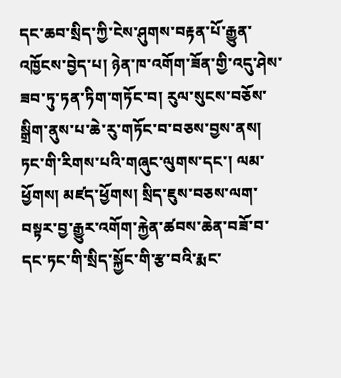དང་ཆབ་སྲིད་ཀྱི་ངེས་ཤུགས་བརྟན་པོ་རྒྱུན་འཁྱོངས་བྱེད་པ། ཉེན་ཁ་འགོག་ཟོན་གྱི་འདུ་ཤེས་ཟབ་ཏུ་ཏན་ཏིག་གཏོང་བ། རུལ་སུངས་བཅོས་སྒྲིག་ནུས་པ་ཆེ་རུ་གཏོང་བ་བཅས་བྱས་ནས། ཏང་གི་རིགས་པའི་གཞུང་ལུགས་དང་། ལམ་ཕྱོགས། མཛད་ཕྱོགས། སྲིད་ཇུས་བཅས་ལག་བསྟར་བྱ་རྒྱུར་འགོག་རྐྱེན་ཚབས་ཆེན་བཟོ་བ་དང་ཏང་གི་སྲིད་སྐྱོང་གི་རྩ་བའི་རྨང་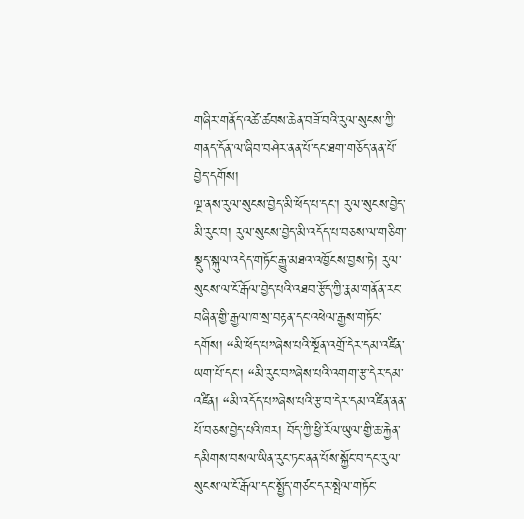གཞིར་གནོད་འཚེ་ཚབས་ཆེན་བཟོ་བའི་རུལ་སུངས་ཀྱི་གནད་དོན་ལ་ཞིབ་བཤེར་ནན་པོ་དང་ཐག་གཅོད་ནན་པོ་བྱེད་དགོས།
ལྔ་ནས་རུལ་སུངས་བྱེད་མི་ཕོད་པ་དང་། རུལ་སུངས་བྱེད་མི་རུང་བ། རུལ་སུངས་བྱེད་མི་འདོད་པ་བཅས་ལ་གཅིག་སྡུད་སྐུལ་འདེད་གཏོང་རྒྱུ་མཐའ་འཁྱོངས་བྱས་ཏེ། རུལ་སུངས་ལ་ངོ་རྒོལ་བྱེད་པའི་འཐབ་རྩོད་ཀྱི་རྣམ་གནོན་རང་བཞིན་གྱི་རྒྱལ་ཁ་སྲ་བརྟན་དང་འཕེལ་རྒྱས་གཏོང་དགོས། “མི་ཕོད་པ”ཞེས་པའི་སྔོན་འགྲོ་དེར་དམ་འཛིན་ཡག་པོ་དང་། “མི་རུང་བ”ཞེས་པའི་འགག་རྩ་དེར་དམ་འཛིན། “མི་འདོད་པ”ཞེས་པའི་རྩ་བ་དེར་དམ་འཛིན་ནན་པོ་བཅས་བྱེད་པའི་ཁར། བོད་ཀྱི་ཕྱི་རོལ་ཡུལ་གྱི་ཆ་རྐྱེན་དམིགས་བསལ་ཡིན་རུང་ཏང་ནན་པོས་སྐྱོང་བ་དང་རུལ་སུངས་ལ་ངོ་རྒོལ་དང་སྤྱོད་གཙང་དར་སྤེལ་གཏོང་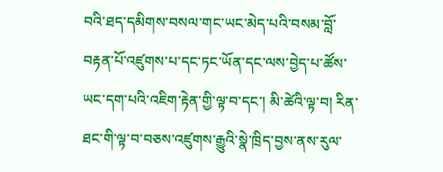བའི་ཐད་དམིགས་བསལ་གང་ཡང་མེད་པའི་བསམ་བློ་བརྟན་པོ་འཛུགས་པ་དང་ཏང་ཡོན་དང་ལས་བྱེད་པ་ཚོས་ཡང་དག་པའི་འཇིག་རྟེན་གྱི་ལྟ་བ་དང་། མི་ཚེའི་ལྟ་བ། རིན་ཐང་གི་ལྟ་བ་བཅས་འཛུགས་རྒྱུའི་སྣེ་ཁྲིད་བྱས་ནས་རུལ་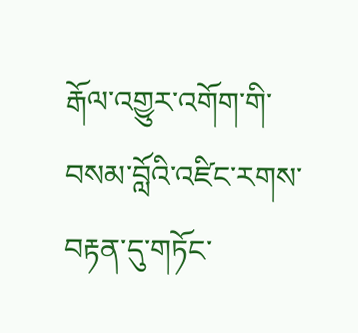རྒོལ་འགྱུར་འགོག་གི་བསམ་བློའི་འཛིང་རགས་བརྟན་དུ་གཏོང་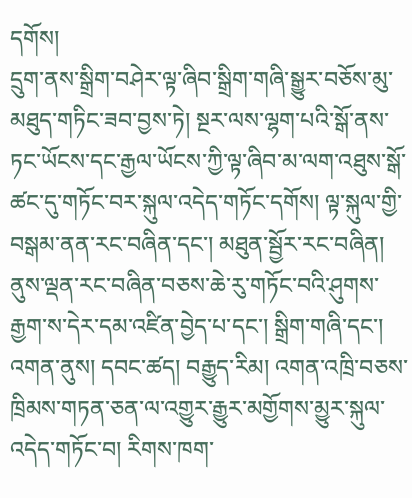དགོས།
དྲུག་ནས་སྒྲིག་བཤེར་ལྟ་ཞིབ་སྒྲིག་གཞི་སྒྱུར་བཅོས་མུ་མཐུད་གཏིང་ཟབ་བྱས་ཏེ། སྔར་ལས་ལྷག་པའི་སྒོ་ནས་ཏང་ཡོངས་དང་རྒྱལ་ཡོངས་ཀྱི་ལྟ་ཞིབ་མ་ལག་འཐུས་སྒོ་ཚང་དུ་གཏོང་བར་སྐུལ་འདེད་གཏོང་དགོས། ལྟ་སྐུལ་གྱི་བསྒམ་ནན་རང་བཞིན་དང་། མཐུན་སྦྱོར་རང་བཞིན། ནུས་ལྡན་རང་བཞིན་བཅས་ཆེ་རུ་གཏོང་བའི་ཤུགས་རྒྱག་ས་དེར་དམ་འཛིན་བྱེད་པ་དང་། སྒྲིག་གཞི་དང་། འགན་ནུས། དབང་ཚད། བརྒྱུད་རིམ། འགན་འཁྲི་བཅས་ཁྲིམས་གཏན་ཅན་ལ་འགྱུར་རྒྱུར་མགྱོགས་མྱུར་སྐུལ་འདེད་གཏོང་བ། རིགས་ཁག་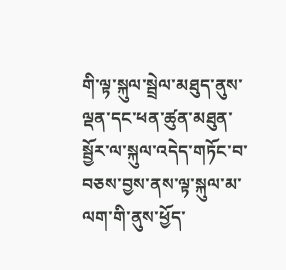གི་ལྟ་སྐུལ་སྦྲེལ་མཐུད་ནུས་ལྡན་དང་ཕན་ཚུན་མཐུན་སྦྱོར་ལ་སྐུལ་འདེད་གཏོང་བ་བཅས་བྱས་ནས་ལྟ་སྐུལ་མ་ལག་གི་ནུས་ཕྱོད་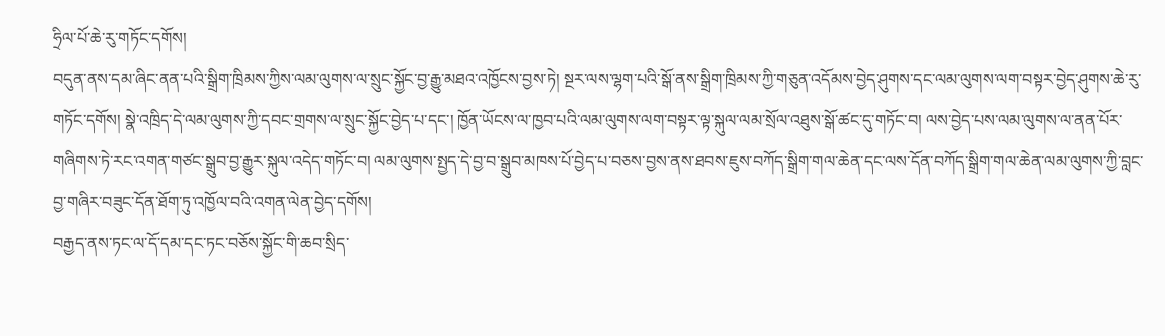ཧྲིལ་པོ་ཆེ་རུ་གཏོང་དགོས།
བདུན་ནས་དམ་ཞིང་ནན་པའི་སྒྲིག་ཁྲིམས་ཀྱིས་ལམ་ལུགས་ལ་སྲུང་སྐྱོང་བྱ་རྒྱུ་མཐའ་འཁྱོངས་བྱས་ཏེ། སྔར་ལས་ལྷག་པའི་སྒོ་ནས་སྒྲིག་ཁྲིམས་ཀྱི་གཅུན་འདོམས་བྱེད་ཤུགས་དང་ལམ་ལུགས་ལག་བསྟར་བྱེད་ཤུགས་ཆེ་རུ་གཏོང་དགོས། སྣེ་འཁྲིད་དེ་ལམ་ལུགས་ཀྱི་དབང་གྲགས་ལ་སྲུང་སྐྱོང་བྱེད་པ་དང་། ཁྱོན་ཡོངས་ལ་ཁྱབ་པའི་ལམ་ལུགས་ལག་བསྟར་ལྟ་སྐུལ་ལམ་སྲོལ་འཐུས་སྒོ་ཚང་དུ་གཏོང་བ། ལས་བྱེད་པས་ལམ་ལུགས་ལ་ནན་པོར་གཞིགས་ཏེ་རང་འགན་གཙང་སྒྲུབ་བྱ་རྒྱུར་སྐུལ་འདེད་གཏོང་བ། ལམ་ལུགས་སྤྱད་དེ་བྱ་བ་སྒྲུབ་མཁས་པོ་བྱེད་པ་བཅས་བྱས་ནས་ཐབས་ཇུས་བཀོད་སྒྲིག་གལ་ཆེན་དང་ལས་དོན་བཀོད་སྒྲིག་གལ་ཆེན་ལམ་ལུགས་ཀྱི་བླང་བྱ་གཞིར་བཟུང་དོན་ཐོག་ཏུ་འཁྱོལ་བའི་འགན་ལེན་བྱེད་དགོས།
བརྒྱད་ནས་ཏང་ལ་དོ་དམ་དང་ཏང་བཅོས་སྐྱོང་གི་ཆབ་སྲིད་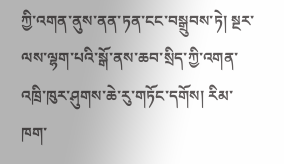ཀྱི་འགན་ནུས་ནན་ཏན་ངང་བསྒྲུབས་ཏེ། སྔར་ལས་ལྷག་པའི་སྒོ་ནས་ཆབ་སྲིད་ཀྱི་འགན་འཁྲི་ཁུར་ཤུགས་ཆེ་རུ་གཏོང་དགོས། རིམ་ཁག་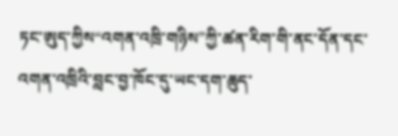ཏང་ཨུད་ཀྱིས“འགན་འཁྲི་གཉིས”ཀྱི་ཚན་རིག་གི་ནང་དོན་དང་འགན་འཁྲིའི་བླང་བྱ་ཁོང་དུ་ཡང་དག་ཆུད་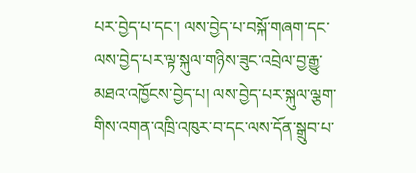པར་བྱེད་པ་དང་། ལས་བྱེད་པ་བསྐོ་གཞག་དང་ལས་བྱེད་པར་ལྟ་སྐུལ་གཉིས་ཟུང་འབྲེལ་བྱ་རྒྱུ་མཐའ་འཁྱོངས་བྱེད་པ། ལས་བྱེད་པར་སྐུལ་ལྕག་གིས་འགན་འཁྲི་འཁུར་བ་དང་ལས་དོན་སྒྲུབ་པ་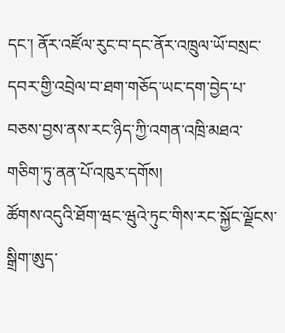དང་། ནོར་འཛོལ་རུང་བ་དང་ནོར་འཁྲུལ་ཡོ་བསྲང་དབར་གྱི་འབྲེལ་བ་ཐག་གཅོད་ཡང་དག་བྱེད་པ་བཅས་བྱས་ནས་རང་ཉིད་ཀྱི་འགན་འཁྲི་མཐའ་གཅིག་ཏུ་ནན་པོ་འཁུར་དགོས།
ཚོགས་འདུའི་ཐོག་ཝང་ཝུའེ་ཏུང་གིས་རང་སྐྱོང་ལྗོངས་སྒྲིག་ཨུད་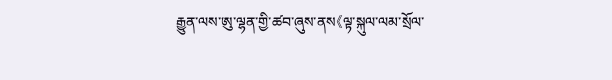རྒྱུན་ལས་ཨུ་ལྷན་གྱི་ཚབ་ཞུས་ནས《ལྟ་སྐུལ་ལམ་སྲོལ་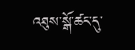འཐུས་སྒོ་ཚང་དུ་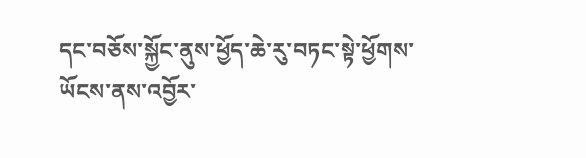དང་བཅོས་སྐྱོང་ནུས་ཕྱོད་ཆེ་རུ་བཏང་སྟེ་ཕྱོགས་ཡོངས་ནས་འབྱོར་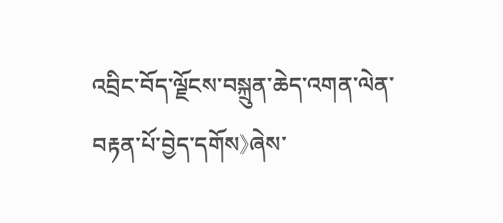འབྲིང་བོད་ལྗོངས་བསྐྲུན་ཆེད་འགན་ལེན་བརྟན་པོ་བྱེད་དགོས》ཞེས་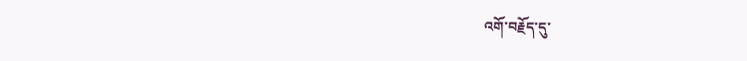འགོ་བརྗོད་དུ་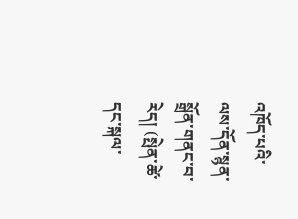འཁོད་པའི་ལས་དོན་སྙན་སྒྲོན་གནང་བ་རེད། (སྤེན་ཚེ་དང་སྐལ་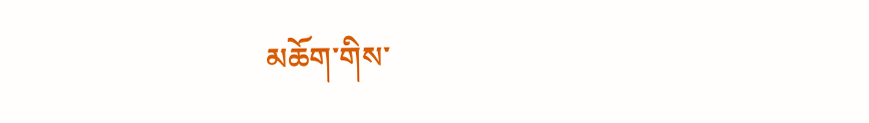མཆོག་གིས་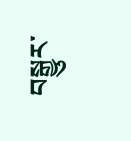བསྒྱུར་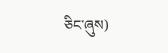ཅིང་ཞུས)